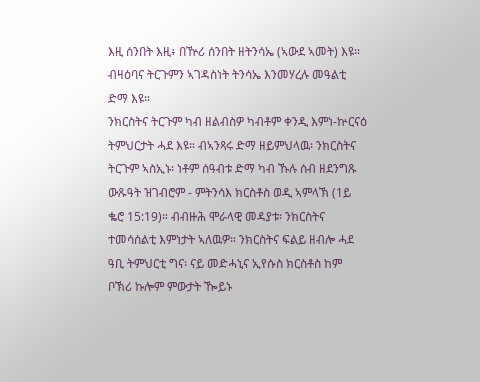እዚ ሰንበት እዚ፥ በዅሪ ሰንበት ዘትንሳኤ (ኣውደ ኣመት) እዩ። ብዛዕባና ትርጉምን ኣገዳስነት ትንሳኤ እንመሃረሉ መዓልቲ ድማ እዩ።
ንክርስትና ትርጉም ካብ ዘልብስዎ ካብቶም ቀንዲ እምነ-ኵርናዕ ትምህርታት ሓደ እዩ። ብኣንጻሩ ድማ ዘይምህላዉ፡ ንክርስትና ትርጉም ኣስኢኑ፡ ነቶም ሰዓብቱ ድማ ካብ ኹሉ ሰብ ዘደንግጹ ውጹዓት ዝገብሮም - ምትንሳእ ክርስቶስ ወዲ ኣምላኽ (1ይ ቈሮ 15:19)። ብብዙሕ ሞራላዊ መዳያቱ፡ ንክርስትና ተመሳሰልቲ እምነታት ኣለዉዎ። ንክርስትና ፍልይ ዘብሎ ሓደ ዓቢ ትምህርቲ ግና፡ ናይ መድሓኒና ኢየሱስ ክርስቶስ ከም ቦኽሪ ኩሎም ምውታት ዀይኑ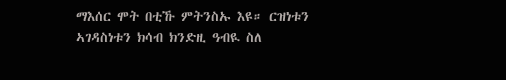ማእሰር ሞት በቲኹ ምትንስኡ እዩ። ርዝነቱን ኣገዳስነቱን ክሳብ ክንድዚ ዓብዪ ስለ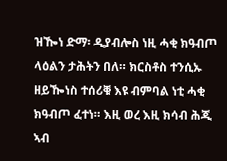ዝዀነ ድማ፡ ዲያብሎስ ነዚ ሓቂ ክዓብጦ ላዕልን ታሕትን በለ። ክርስቶስ ተንሲኡ ዘይዀነስ ተሰሪቑ እዩ ብምባል ነቲ ሓቂ ክዓብጦ ፈተነ። እዚ ወረ እዚ ክሳብ ሕጂ ኣብ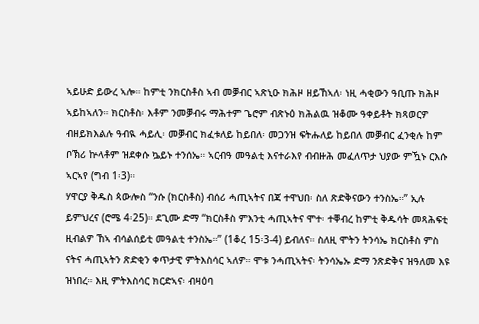ኣይሁድ ይውረ ኣሎ። ከምቲ ንክርስቶስ ኣብ መቓብር ኣጽኒዑ ክሕዞ ዘይኸኣለ፡ ነዚ ሓቂውን ዓቢጡ ክሕዞ ኣይከኣለን። ክርስቶስ፡ እቶም ንመቓብሩ ማሕተም ጌሮም ብጽኑዕ ክሕልዉ ዝቆሙ ዓቀይቶት ክጻወርዎ ብዘይክእልሉ ዓብዪ ሓይሊ፡ መቓብር ክፈቱለይ ከይበለ፡ መጋንዝ ፍትሑለይ ከይበለ መቓብር ፈንቂሉ ከም ቦኽሪ ኵላቶም ዝደቀሱ ኴይኑ ተንሰኤ። ኣርብዓ መዓልቲ እናተራእየ ብብዙሕ መፈለጥታ ህያው ምዃኑ ርእሱ ኣርኣየ (ግብ 1፡3)።
ሃዋርያ ቅዱስ ጳውሎስ “ንሱ (ክርስቶስ) ብሰሪ ሓጢኣትና በጃ ተዋህበ፡ ስለ ጽድቅናውን ተንስኤ።” ኢሉ ይምህረና (ሮሜ 4፡25)። ደጊሙ ድማ “ክርስቶስ ምእንቲ ሓጢኣትና ሞተ፡ ተቐብረ ከምቲ ቅዱሳት መጻሕፍቲ ዚብልዎ ኸኣ ብሳልሰይቲ መዓልቲ ተንስኤ።” (1ቆረ 15፡3-4) ይብለና። ስለዚ ሞትን ትንሳኤ ክርስቶስ ምስ ናትና ሓጢኣትን ጽድቂን ቀጥታዊ ምትእስሳር ኣለዎ። ሞቱ ንሓጢኣትና፡ ትንሳኤኡ ድማ ንጽድቅና ዝዓለመ እዩ ዝነበረ። እዚ ምትእስሳር ክርድኣና፡ ብዛዕባ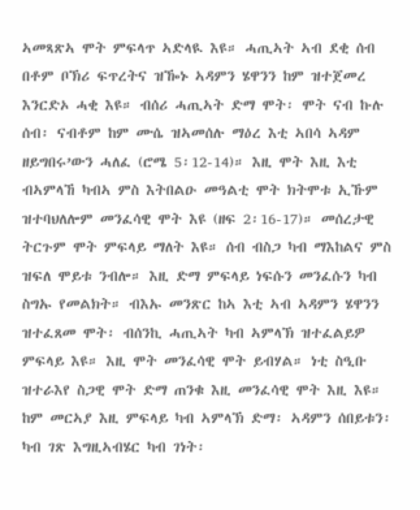ኣመጻጽኣ ሞት ምፍላጥ ኣድላዪ እዩ። ሓጢኣት ኣብ ደቂ ሰብ በቶም ቦኽሪ ፍጥረትና ዝዀኑ ኣዳምን ሄዋንን ከም ዝተጀመረ እንርድኦ ሓቂ እዩ። ብሰሪ ሓጢኣት ድማ ሞት፡ ሞት ናብ ኩሉ ሰብ፡ ናብቶም ከም ሙሴ ዝኣመሰሉ ማዕረ እቲ ኣበሳ ኣዳም ዘይግበሩ’ውን ሓለፈ (ሮሜ 5፡12-14)። እዚ ሞት እዚ እቲ ብኣምላኸ ካብኣ ምስ እትበልዑ መዓልቲ ሞት ክትሞቱ ኢኹም ዝተባህለሎም መንፈሳዊ ሞት እዩ (ዘፍ 2፡16-17)። መሰረታዊ ትርጉም ሞት ምፍላይ ማለት እዩ። ሰብ ብስጋ ካብ ማእከልና ምስ ዝፍለ ሞይቱ ንብሎ። እዚ ድማ ምፍላይ ነፍሱን መንፈሱን ካብ ስግኡ የመልክት። ብእኡ መንጽር ከኣ እቲ ኣብ ኣዳምን ሄዋንን ዝተፈጸመ ሞት፡ ብሰንኪ ሓጢኣት ካብ ኣምላኽ ዝተፈልይዎ ምፍላይ እዩ። እዚ ሞት መንፈሳዊ ሞት ይብሃል። ነቲ ስዒቡ ዝተራእየ ስጋዊ ሞት ድማ ጠንቁ እዚ መንፈሳዊ ሞት እዚ እዩ። ከም መርኣያ እዚ ምፍላይ ካብ ኣምላኽ ድማ፡ ኣዳምን ሰበይቱን፡ ካብ ገጽ እግዚኣብሄር ካብ ገነት፡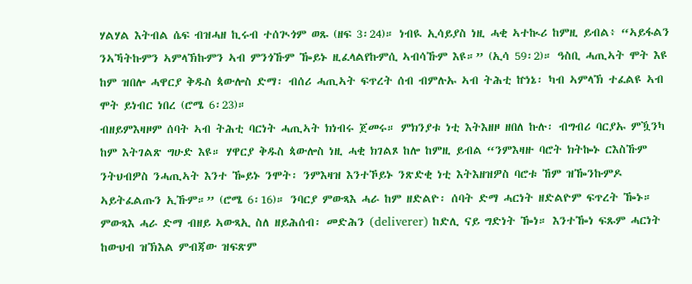ሃልሃል እትብል ሴፍ ብዝሓዘ ኪሩብ ተሰጒጎም ወጹ (ዘፍ 3፡24)። ነብዪ ኢሳይያስ ነዚ ሓቂ ኣተኲሪ ከምዚ ይብል፥ “ኣይፋልን ንኣኻትኩምን ኣምላኽኩምን ኣብ ምንጎኹም ዀይኑ ዚፈላልየኩምሲ ኣብሳኹም እዩ።” (ኢሳ 59፡2)። ዓስቢ ሓጢኣት ሞት እዩ ከም ዝበሎ ሓዋርያ ቅዱስ ጳውሎስ ድማ፡ ብሰሪ ሓጢኣት ፍጥረት ሰብ ብምሉኡ ኣብ ትሕቲ ኵነኔ፡ ካብ ኣምላኽ ተፈልዩ ኣብ ሞት ይነብር ነበረ (ሮሜ 6፡23)።
ብዘይምእዛዞም ሰባት ኣብ ትሕቲ ባርነት ሓጢኣት ክነብሩ ጀመሩ። ምክንያቱ ነቲ እትእዘዞ ዘበለ ኩሉ፡ ብግብሪ ባርያኡ ምዃንካ ከም እትገልጽ ግሁድ እዩ። ሃዋርያ ቅዱስ ጳውሎስ ነዚ ሓቂ ክገልጾ ከሎ ከምዚ ይብል “ንምእዛዙ ባሮት ክትኰኑ ርእስኹም ንትህብዎስ ንሓጢኣት እንተ ዀይኑ ንሞት፡ ንምእዛዝ እንተኾይኑ ንጽድቂ ነቲ እትእዘዝዎስ ባሮቱ ኸም ዝዀንኩምዶ ኣይትፈልጡን ኢኹም።” (ሮሜ 6፡16)። ንባርያ ምውጻእ ሓራ ከም ዘድልዮ፡ ሰባት ድማ ሓርነት ዘድልዮም ፍጥረት ዀኑ። ምውጻእ ሓራ ድማ ብዘይ ኣውጻኢ ስለ ዘይሕሰብ፡ መድሕን (deliverer) ከድሊ ናይ ግድነት ዀነ። እንተዀነ ፍጹም ሓርነት ከውህብ ዝኽእል ምብጃው ዝፍጽም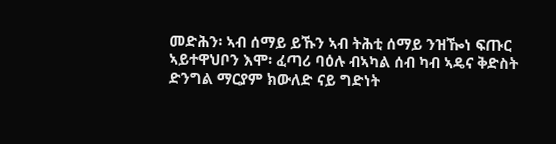መድሕን፡ ኣብ ሰማይ ይኹን ኣብ ትሕቲ ሰማይ ንዝዀነ ፍጡር ኣይተዋህቦን እሞ፡ ፈጣሪ ባዕሉ ብኣካል ሰብ ካብ ኣዴና ቅድስት ድንግል ማርያም ክውለድ ናይ ግድነት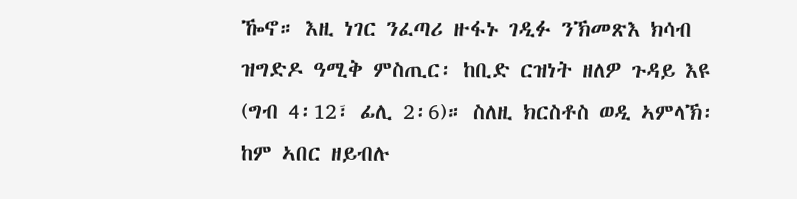ዀኖ። እዚ ነገር ንፈጣሪ ዙፋኑ ገዲፉ ንኽመጽእ ክሳብ ዝግድዶ ዓሚቅ ምስጢር፡ ከቢድ ርዝነት ዘለዎ ጉዳይ እዩ (ግብ 4፡12፣ ፊሊ 2፡6)። ስለዚ ክርስቶስ ወዲ ኣምላኽ፡ ከም ኣበር ዘይብሉ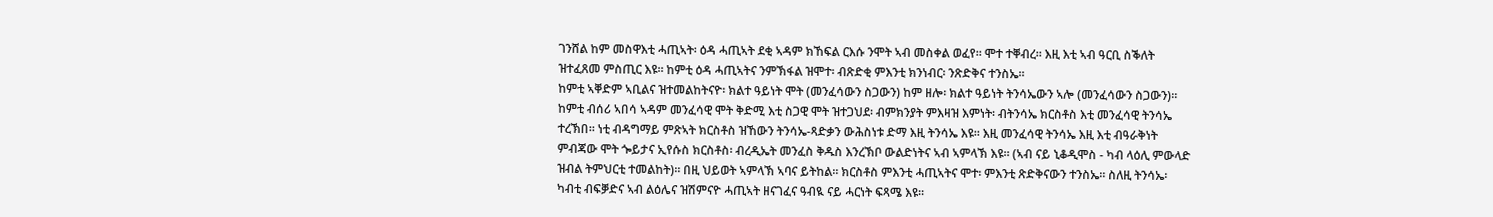ገንሸል ከም መስዋእቲ ሓጢኣት፡ ዕዳ ሓጢኣት ደቂ ኣዳም ክኸፍል ርእሱ ንሞት ኣብ መስቀል ወፈየ። ሞተ ተቐብረ። እዚ እቲ ኣብ ዓርቢ ስቕለት ዝተፈጸመ ምስጢር እዩ። ከምቲ ዕዳ ሓጢኣትና ንምኽፋል ዝሞተ፡ ብጽድቂ ምእንቲ ክንነብር፡ ንጽድቅና ተንስኤ።
ከምቲ ኣቐድም ኣቢልና ዝተመልከትናዮ፡ ክልተ ዓይነት ሞት (መንፈሳውን ስጋውን) ከም ዘሎ፡ ክልተ ዓይነት ትንሳኤውን ኣሎ (መንፈሳውን ስጋውን)። ከምቲ ብሰሪ ኣበሳ ኣዳም መንፈሳዊ ሞት ቅድሚ እቲ ስጋዊ ሞት ዝተጋህደ፡ ብምክንያት ምእዛዝ እምነት፡ ብትንሳኤ ክርስቶስ እቲ መንፈሳዊ ትንሳኤ ተረኽበ። ነቲ ብዳግማይ ምጽኣት ክርስቶስ ዝኸውን ትንሳኤ-ጻድቃን ውሕስነቱ ድማ እዚ ትንሳኤ እዩ። እዚ መንፈሳዊ ትንሳኤ እዚ እቲ ብዓራቅነት ምብጃው ሞት ጐይታና ኢየሱስ ክርስቶስ፡ ብረዲኤት መንፈስ ቅዱስ እንረኽቦ ውልድነትና ኣብ ኣምላኽ እዩ። (ኣብ ናይ ኒቆዲሞስ - ካብ ላዕሊ ምውላድ ዝብል ትምህርቲ ተመልከት)። በዚ ህይወት ኣምላኽ ኣባና ይትከል። ክርስቶስ ምእንቲ ሓጢኣትና ሞተ፡ ምእንቲ ጽድቅናውን ተንስኤ። ስለዚ ትንሳኤ፡ ካብቲ ብፍቓድና ኣብ ልዕሌና ዝሽምናዮ ሓጢኣት ዘናገፈና ዓብዪ ናይ ሓርነት ፍጻሜ እዩ።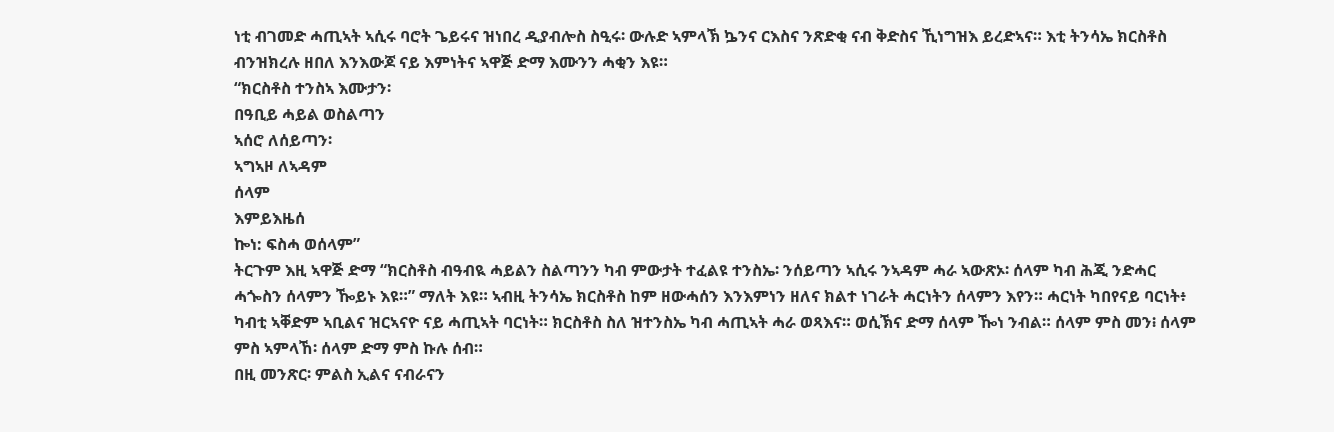ነቲ ብገመድ ሓጢኣት ኣሲሩ ባሮት ጌይሩና ዝነበረ ዲያብሎስ ስዒሩ፡ ውሉድ ኣምላኽ ኴንና ርእስና ንጽድቂ ናብ ቅድስና ኺነግዝእ ይረድኣና። እቲ ትንሳኤ ክርስቶስ ብንዝክረሉ ዘበለ እንእውጆ ናይ እምነትና ኣዋጅ ድማ እሙንን ሓቂን እዩ።
“ክርስቶስ ተንስኣ እሙታን፡
በዓቢይ ሓይል ወስልጣን
ኣሰሮ ለሰይጣን፡
ኣግኣዞ ለኣዳም
ሰላም
እምይእዜሰ
ኰነ: ፍስሓ ወሰላም”
ትርጉም እዚ ኣዋጅ ድማ “ክርስቶስ ብዓብዪ ሓይልን ስልጣንን ካብ ምውታት ተፈልዩ ተንስኤ፡ ንሰይጣን ኣሲሩ ንኣዳም ሓራ ኣውጽኦ፡ ሰላም ካብ ሕጂ ንድሓር ሓጐስን ሰላምን ዀይኑ እዩ።” ማለት እዩ። ኣብዚ ትንሳኤ ክርስቶስ ከም ዘውሓሰን እንእምነን ዘለና ክልተ ነገራት ሓርነትን ሰላምን እየን። ሓርነት ካበየናይ ባርነት፥ ካብቲ ኣቐድም ኣቢልና ዝርኣናዮ ናይ ሓጢኣት ባርነት። ክርስቶስ ስለ ዝተንስኤ ካብ ሓጢኣት ሓራ ወጻእና። ወሲኽና ድማ ሰላም ዀነ ንብል። ሰላም ምስ መን፧ ሰላም ምስ ኣምላኸ፡ ሰላም ድማ ምስ ኩሉ ሰብ።
በዚ መንጽር፡ ምልስ ኢልና ናብራናን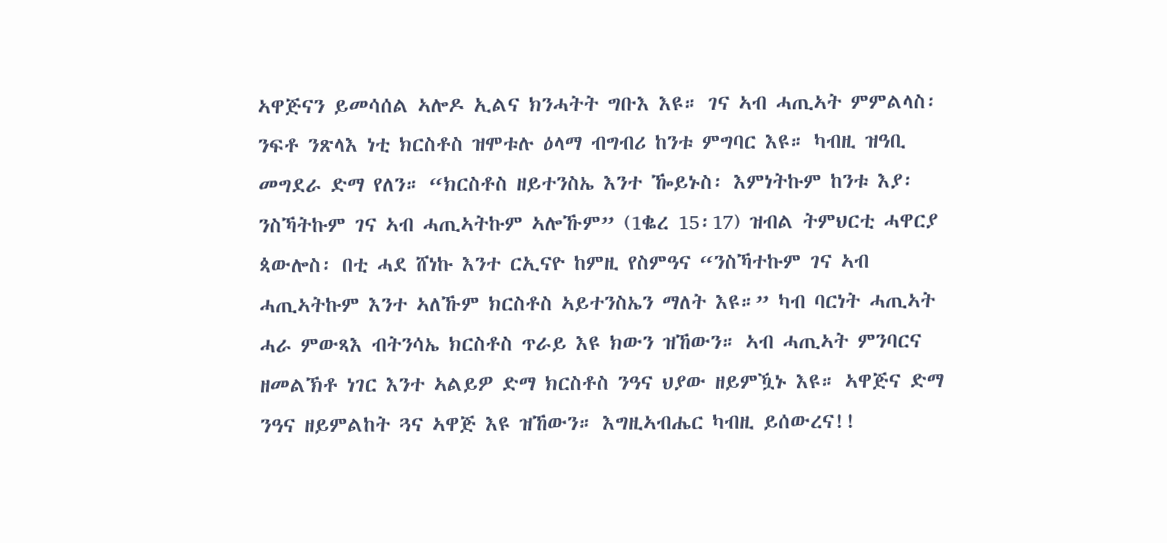ኣዋጅናን ይመሳሰል ኣሎዶ ኢልና ክንሓትት ግቡእ እዩ። ገና ኣብ ሓጢኣት ምምልላስ፡ ንፍቶ ንጽላእ ነቲ ክርስቶስ ዝሞቱሉ ዕላማ ብግብሪ ከንቱ ምግባር እዩ። ካብዚ ዝዓቢ መግደራ ድማ የለን። “ክርስቶስ ዘይተንስኤ እንተ ዀይኑስ፡ እምነትኩም ከንቱ እያ፡ ንስኻትኩም ገና ኣብ ሓጢኣትኩም ኣሎኹም” (1ቈረ 15፡17) ዝብል ትምህርቲ ሓዋርያ ጳውሎስ፡ በቲ ሓደ ሸነኩ እንተ ርኢናዮ ከምዚ የስምዓና “ንስኻተኩም ገና ኣብ ሓጢኣትኩም እንተ ኣለኹም ክርስቶስ ኣይተንስኤን ማለት እዩ።” ካብ ባርነት ሓጢኣት ሓራ ምውጻእ ብትንሳኤ ክርስቶስ ጥራይ እዩ ክውን ዝኸውን። ኣብ ሓጢኣት ምንባርና ዘመልኽቶ ነገር እንተ ኣልይዎ ድማ ክርስቶስ ንዓና ህያው ዘይምዃኑ እዩ። ኣዋጅና ድማ ንዓና ዘይምልከት ጓና ኣዋጅ እዩ ዝኸውን። እግዚኣብሔር ካብዚ ይሰውረና!!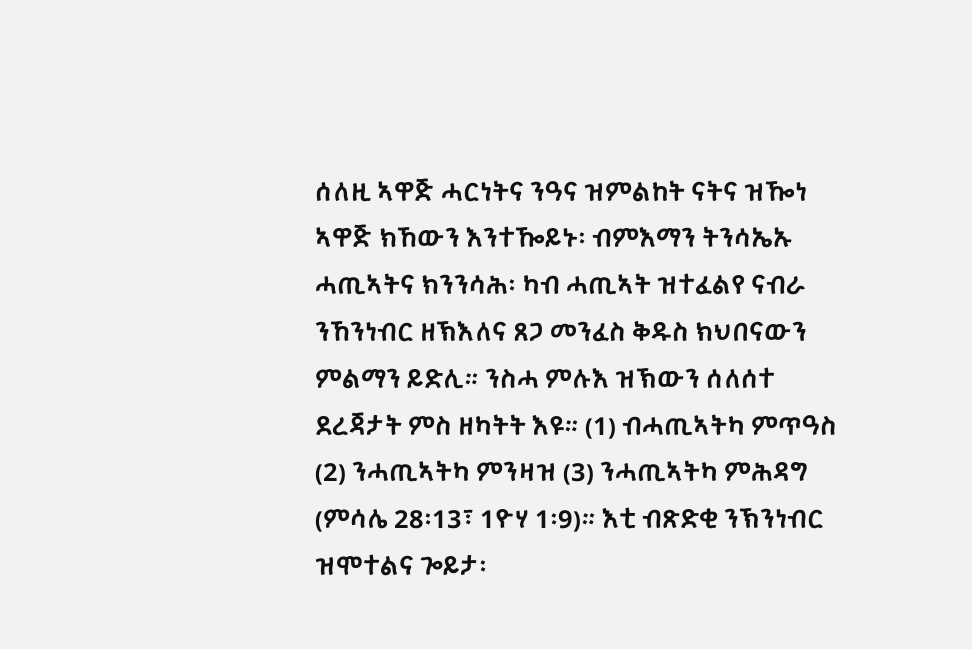ሰለዚ ኣዋጅ ሓርነትና ንዓና ዝምልከት ናትና ዝዀነ ኣዋጅ ክኸውን እንተዀይኑ፡ ብምእማን ትንሳኤኡ ሓጢኣትና ክንንሳሕ፡ ካብ ሓጢኣት ዝተፈልየ ናብራ ንኸንነብር ዘኽእለና ጸጋ መንፈስ ቅዱስ ክህበናውን ምልማን ይድሊ። ንስሓ ምሉእ ዝኽውን ሰለሰተ ደረጃታት ምስ ዘካትት እዩ። (1) ብሓጢኣትካ ምጥዓስ (2) ንሓጢኣትካ ምንዛዝ (3) ንሓጢኣትካ ምሕዳግ (ምሳሌ 28፡13፣ 1ዮሃ 1፡9)። እቲ ብጽድቂ ንኽንነብር ዝሞተልና ጐይታ፡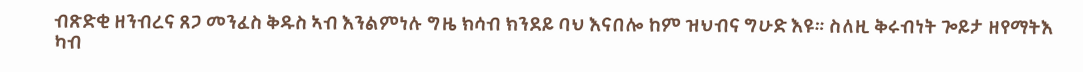ብጽድቂ ዘንብረና ጸጋ መንፈስ ቅዱስ ኣብ እንልምነሉ ግዜ ክሳብ ክንደይ ባህ እናበሎ ከም ዝህብና ግሁድ እዩ። ስለዚ ቅሩብነት ጐይታ ዘየማትእ ካብ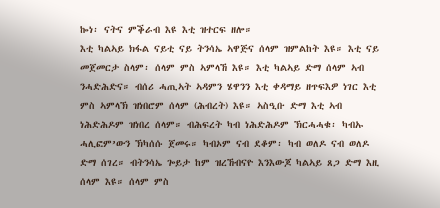ኰነ፡ ናትና ምቕራብ እዩ እቲ ዝተርፍ ዘሎ።
እቲ ካልኣይ ክፋል ናይቲ ናይ ትንሳኤ ኣዋጅና ሰላም ዝምልከት እዩ። እቲ ናይ መጀመርታ ስላም፡ ሰላም ምስ ኣምላኸ እዩ። እቲ ካልኣይ ድማ ሰላም ኣብ ንሓድሕድና። ብሰሪ ሓጢኣት ኣዳምን ሄዋንን እቲ ቀዳማይ ዘጥፍእዎ ነገር እቲ ምስ ኣምላኽ ዝነበሮም ሰላም (ሕብረት) እዩ። ኣስዒቡ ድማ እቲ ኣብ ነሕድሕዶም ዝነበረ ሰላም። ብሕፍረት ካብ ነሕድሕዶም ኽርሓሓቁ፡ ካብኡ ሓሊፎም’ውን ኽካሰሱ ጀመሩ። ካብኦም ናብ ደቆም፡ ካብ ወለዶ ናብ ወለዶ ድማ ሰገረ። ብትንሳኤ ጐይታ ከም ዝረኸብናዮ እንእውጆ ካልኣይ ጸጋ ድማ እዚ ሰላም እዩ። ሰላም ምስ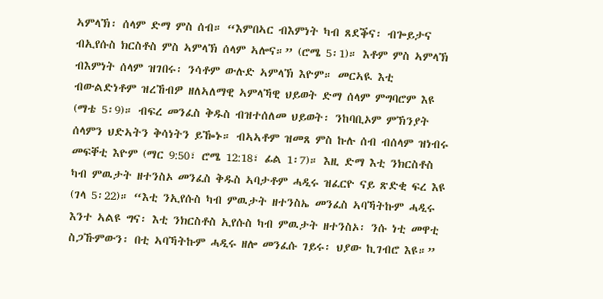ኣምላኽ፡ ሰላም ድማ ምስ ሰብ። “እምበኣር ብእምነት ካብ ጸደቕና፡ ብጐይታና ብኢየሱስ ክርስቶስ ምስ ኣምላኽ ሰላም ኣሎና።” (ሮሜ 5፡1)። እቶም ምስ ኣምላኽ ብእምነት ሰላም ዝገበሩ፡ ንሳቶም ውሉድ ኣምላኽ እዮም። መርኣዪ እቲ ብውልድነቶም ዝረኸብዎ ዘለኣለማዊ ኣምላኻዊ ህይወት ድማ ሰላም ምግባሮም እዩ (ማቴ 5፡9)። ብፍረ መንፈስ ቅዱስ ብዝተሰለመ ህይወት፡ ንከባቢኦም ምኽንያት ሰላምን ህድኣትን ቅሳነትን ይዀኑ። ብኣኣቶም ዝመጸ ምስ ኩሉ ሰብ ብሰላም ዝነብሩ መፍቐቲ እዮም (ማር 9:50፣ ሮሜ 12:18፣ ፊል 1፡7)። እዚ ድማ እቲ ንክርስቶስ ካብ ምዉታት ዘተንስኦ መንፈስ ቅዱስ ኣባታቶም ሓዲሩ ዝፈርዮ ናይ ጽድቂ ፍረ እዩ (ገላ 5፡22)። “እቲ ንኢየሱስ ካብ ምዉታት ዘተንስኤ መንፈስ ኣባኻትኩም ሓዲሩ እንተ ኣልዩ ግና፡ እቲ ንክርስቶስ ኢየሱስ ካብ ምዉታት ዘተንስኦ፡ ንሱ ነቲ መዋቲ ስጋኹምውን፡ በቲ ኣባኻትኩም ሓዲሩ ዘሎ መንፈሱ ገይሩ፡ ህያው ኪገብሮ እዩ።”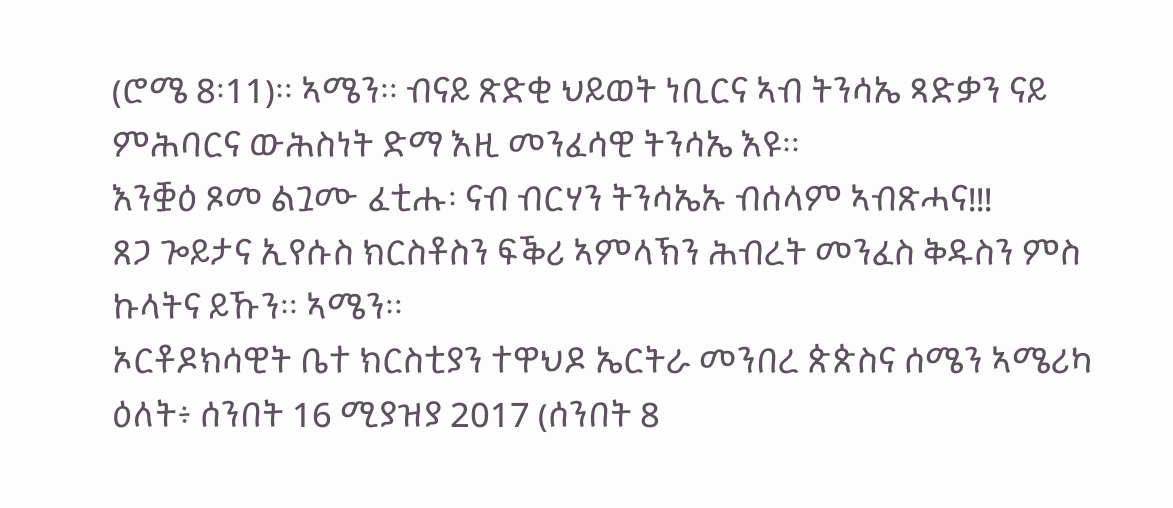(ሮሜ 8፡11)። ኣሜን። ብናይ ጽድቂ ህይወት ነቢርና ኣብ ትንሳኤ ጻድቃን ናይ ምሕባርና ውሕስነት ድማ እዚ መንፈሳዊ ትንሳኤ እዩ።
እንቛዕ ጾመ ልጓሙ ፈቲሑ፡ ናብ ብርሃን ትንሳኤኡ ብሰላም ኣብጽሓና!!!
ጸጋ ጐይታና ኢየሱስ ክርስቶስን ፍቕሪ ኣምላኽን ሕብረት መንፈስ ቅዱስን ምስ ኩላትና ይኹን። ኣሜን።
ኦርቶዶክሳዊት ቤተ ክርስቲያን ተዋህዶ ኤርትራ መንበረ ጵጵስና ሰሜን ኣሜሪካ
ዕለት፥ ሰንበት 16 ሚያዝያ 2017 (ሰንበት 8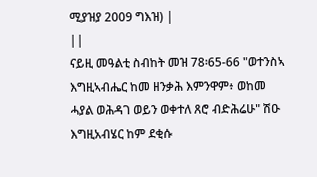ሚያዝያ 2009 ግእዝ) |
||
ናይዚ መዓልቲ ስብከት መዝ 78፡65-66 "ወተንስኣ እግዚኣብሔር ከመ ዘንቃሕ እምንዋም፥ ወከመ ሓያል ወሕዳገ ወይን ወቀተለ ጸሮ ብድሕሬሁ" ሽዑ እግዚአብሄር ከም ደቂሱ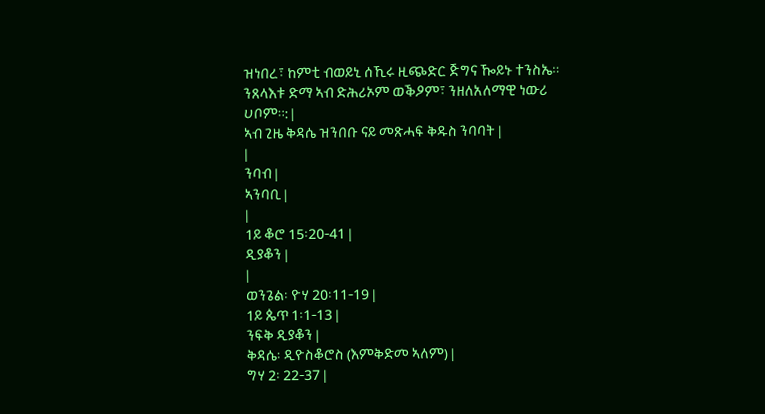ዝነበረ፣ ከምቲ ብወይኒ ሰኺሩ ዚጭድር ጅግና ዀይኑ ተንስኤ። ንጸላእቱ ድማ ኣብ ድሕሪኦም ወቕዖም፣ ንዘለአለማዊ ነውሪ ሀቦም።: |
ኣብ ጊዜ ቅዳሴ ዝንበቡ ናይ መጽሓፍ ቅዱስ ንባባት |
|
ንባብ |
ኣንባቢ |
|
1ይ ቆሮ 15፡20-41 |
ዲያቆን |
|
ወንጌል፡ ዮሃ 20፡11-19 |
1ይ ጴጥ 1፡1-13 |
ንፍቅ ዲያቆን |
ቅዳሴ፡ ዲዮስቆሮስ (እምቅድመ ኣለም) |
ግሃ 2፡ 22-37 |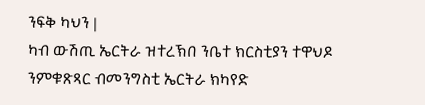ንፍቅ ካህን |
ካብ ውሽጢ ኤርትራ ዝተረኽበ ንቤተ ክርስቲያን ተዋህዶ ንምቁጽጻር ብመንግስቲ ኤርትራ ክካየድ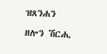ዝጸንሐን ዘሎን ሽርሒ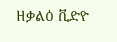ዘቃልዕ ቪድዮ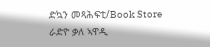ድኳን መጻሕፍቲ/Book Store
ራድዮ ቃለ ኣዋዲ